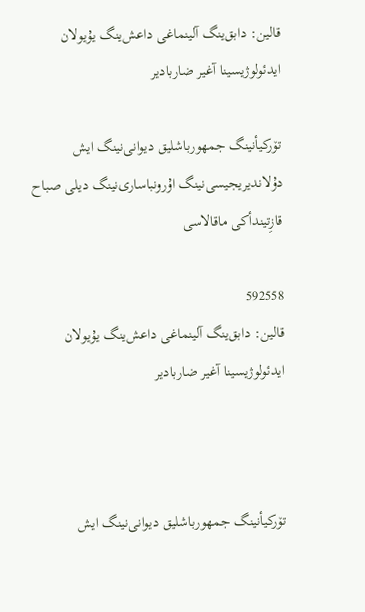قالین: دابق‌ینگ آلینماغی داعش‌ینگ یۇیولان ایدئولوژیسینا آغیر ضاربادیر

تۆرکیأنینگ جمهورباشلیق دیوانی‌نینگ ایش دۇلاندیریجیسی‌نینگ اۇرونباساری‌نینگ دیلی صباح قازِتیندأکی ماقالاسی

592558
قالین: دابق‌ینگ آلینماغی داعش‌ینگ یۇیولان ایدئولوژیسینا آغیر ضاربادیر



تۆرکیأنینگ جمهورباشلیق دیوانی‌نینگ ایش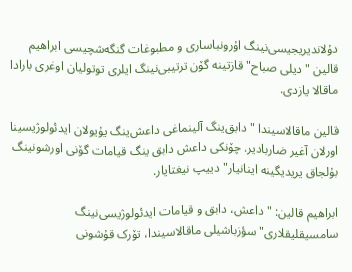دۇلاندیریجیسی‌نینگ اۇرونباساری و مطبوغات گنگه‌شچیسی ابراهیم قالین "دیلی صباح" قازتینه گۆن ترتیبی‌نینگ ایلری توتولیان اوغری بارادا ماقالا یازدی.

قالین ماقالاسیندا "دابق‌ینگ آلینماغی داعش‌ینگ یۇیولان ایدئولوژیسینا اورلان آغیر ضاربادیر. چۆنکی داعش دابق ینگ قیامات گۆنی اورشونینگ بۇلجاق یریدیگینه اینانیار" دییپ نیغتایار.

ابراهیم قالین: "داعش، دابق و قیامات ایدئولوژیسی‌نینگ سامسیقلیقلاری" سؤزباشیلی ماقالاسیندا، تۆرک قۇشونی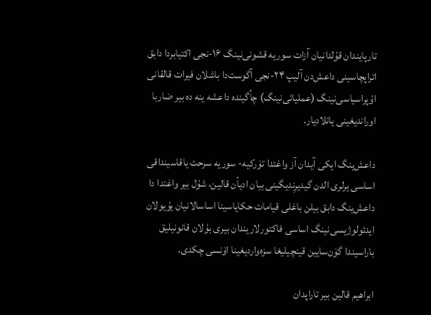تارپایندان قۇلدانیان آزات سوریه قشونی‌نینگ ۱۶-نجی اکتیابردا دابق اتراپچاسینی داعش‌دن آلیپ ۲۴-نجی آگوست‌دا باشلان فیرات قالقانی اۇپراسیاسی‌نینگ (عملیاتی‌نینگ) چأگینده داعشه ینه ده بیر ضاربا اوراندیغینی یاتلادیار.

داعش‌ینگ ایکی آیدان آز واغتدا تۆرکیه- سوریه سرحت یاقاسینداقی اساسی یرلری الدن گیدیرِندیگینی بیان ادیأن قالین، شۇل بیر واغتدا دا داعش‌ینگ دابق بیلن باغلی قیامات حکایاسینا اساسالانیان یۇیولان ایدئولوژیسی‌نینگ اساسی فاکتورلاریندان بیری بۇلان قانونیلیق باراسیندا گۆن‌سایین قینچیلیغا سزه‌واردیغینا اۆنسی چکدی.

ابراهیم قالین بیر تاراپدان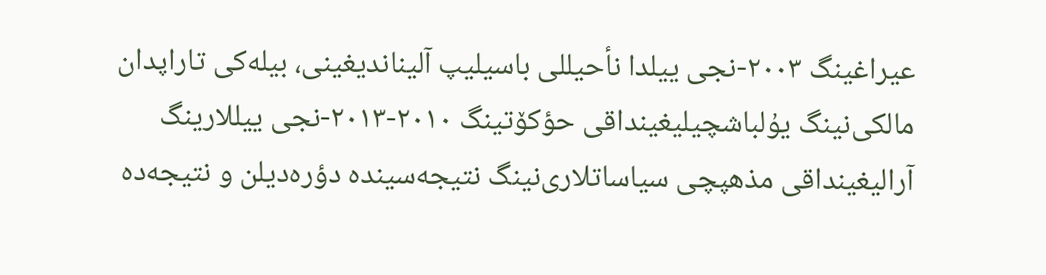عیراغینگ ۲۰۰۳-نجی ییلدا نأحیللی باسیلیپ آلیناندیغینی، بیله‌کی تاراپدان مالکی‌نینگ یۇلباشچیلیغینداقی حؤکۆتینگ ۲۰۱۰-۲۰۱۳-نجی ییللارینگ آرالیغینداقی مذهپچی سیاساتلاری‌نینگ نتیجه‌سینده دؤره‌دیلن و نتیجه‌ده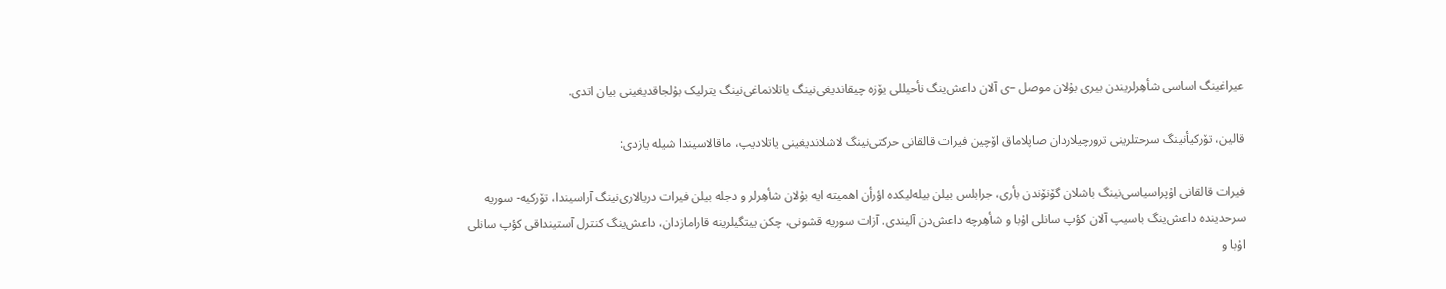عیراغینگ اساسی شأهِرلریندن بیری بۇلان موصل –ی آلان داعش‌ینگ نأحیللی یۆزه چیقاندیغی‌نینگ یاتلانماغی‌نینگ یترلیک بۇلجاقدیغینی بیان اتدی.

قالین، تۆرکیأنینگ سرحتلرینی ترورچیلاردان صاپلاماق اۆچین فیرات قالقانی حرکتی‌نینگ لاشلاندیغینی یاتلادیپ، ماقالاسیندا شیله یازدی:

فیرات قالقانی اۇپراسیاسی‌نینگ باشلان گۆنۆندن بأری، جرابلس بیلن بیله‌لیکده اؤرأن اهمیته ایه بۇلان شأهِرلر و دجله بیلن فیرات دریالاری‌نینگ آراسیندا، تۆرکیه- سوریه سرحدینده داعش‌ینگ باسیپ آلان کؤپ سانلی اۇبا و شأهِرچه‌ داعش‌دن آلیندی. آزات سوریه قشونی، چکن ییتگیلرینه قارامازدان، داعش‌ینگ کنترل آستینداقی کؤپ سانلی اۇبا و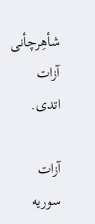شأهِرچأنی آزات اتدی.

آزات سوریه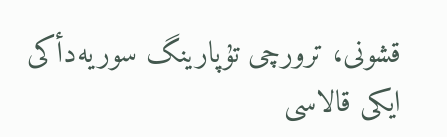قشونی، ترورچی تۇپارینگ سوریه‌دأکی ایکی قالاسی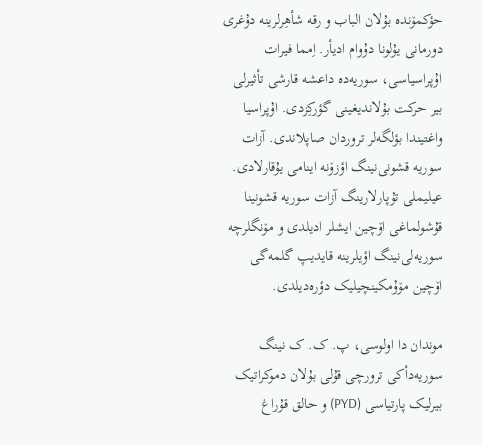حؤکمۆنده بۇلان الباب و رقه شأهِرلرینه دۇغری دورمانی یۇلونا دۇوام ادیأر. اِمما فیرات اۇپراسیاسی، سوریه‌ده داعشه قارشی تأثیرلی بیر حرکت بۇلاندیغینی گؤرکِزدی. اۇپراسیا واغتیندا بؤلگه‌لر تروردان صاپلاندی. آزات سوریه قشونی‌نینگ اؤزۆنه اینامی یۇقارلادی. عیلیملی تۇپارلارینگ آزات سوریه قشونینا قۇشولماغی اۆچین ایشلر ادیلدی و مۆنگلرچه سوریه‌لی‌نینگ اؤیلرینه قایدیپ گلمه‌گی اۆچین مۆۇمکینچیلیک دؤره‌دیلدی.

موندان دا اولوسی، پ. ک. ک نینگ سوریه‌دأکی ترورچی قۇلی بۇلان دموکراتیک بیرلیک پارتیاسی (PYD) و حالق قۇراغ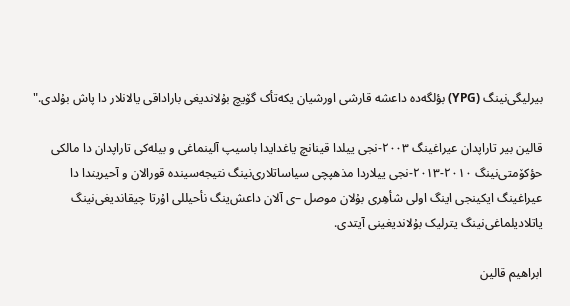بیرلیگی‌نینگ (YPG) بؤلگه‌ده داعشه قارشی اورشیان یکه‌تأک گۆیچ بۇلاندیغی باراداقی یالانلار دا پاش بۇلدی."

قالین بیر تاراپدان عیراغینگ ۲۰۰۳-نجی ییلدا قینانچ یاغدایدا باسیپ آلینماغی و بیله‌کی تاراپدان دا مالکی حؤکۆمتی‌نینگ ۲۰۱۰-۲۰۱۳-نجی ییلاردا مذهپچی سیاساتلاری‌نینگ نتیجه‌سینده قورالان و آحیریندا دا عیراغینگ ایکینجی اینگ اولی شأهِری بۇلان موصل –ی آلان داعش‌ینگ نأحیللی اۇرتا چیقاندیغی‌نینگ یاتلادیلماغی‌نینگ یترلیک بۇلاندیغینی آیتدی.

ابراهیم قالین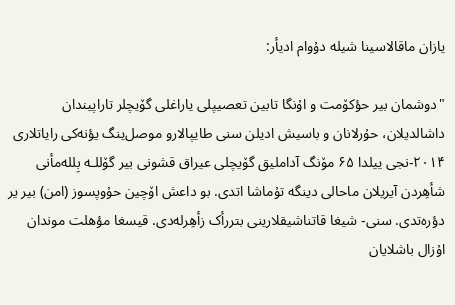یازان ماقالاسینا شیله دۇوام ادیأر:

"دوشمان بیر حؤکۆمت و اۇنگا تابین تعصیپلی یاراغلی گۆیچلر تاراپیندان داشالدیلان، حۇرلانان و باسیش ادیلن سنی طایپالارو موصل‌ینگ یؤنه‌کی رایاتلاری ۲۰۱۴-نجی ییلدا ۶۵ مۆنگ آداملیق گۆیچلی عیراق قشونی بیر گۆللـه بِلله‌مأنی شأهِردن آیریلان ماحالی دینگه تۇماشا اتدی. بو داعش اۆچین حۇوپسوز (امن) بیر یر دؤره‌تدی. سنی- شیغا قاتناشیقلارینی بتررأک زأهِرله‌دی. قیسغا مؤهلت موندان اۇزال باشلایان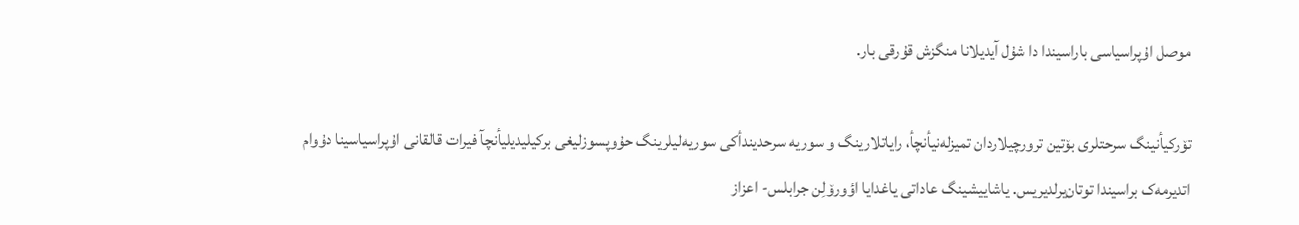موصل اۇپراسیاسی باراسیندا دا شۇل آیدیلانا منگزش قۇرقی بار.

تۆرکیأنینگ سرحتلری بۆتین ترورچیلاردان تمیزله‌نیأنچأ، رایاتلارینگ و سوریه سرحدیندأکی سوریه‌لیلرینگ حۇوپسوزلیغی برکیلیدیلیأنچآ فیرات قالقانی اۇپراسیاسینا دۇوام اتدیرمه‌ک براسیندا توتان‌یرلدیریس. یاشاییشینگ عاداتی یاغدایا اؤورۆلِن جرابلس- اعزاز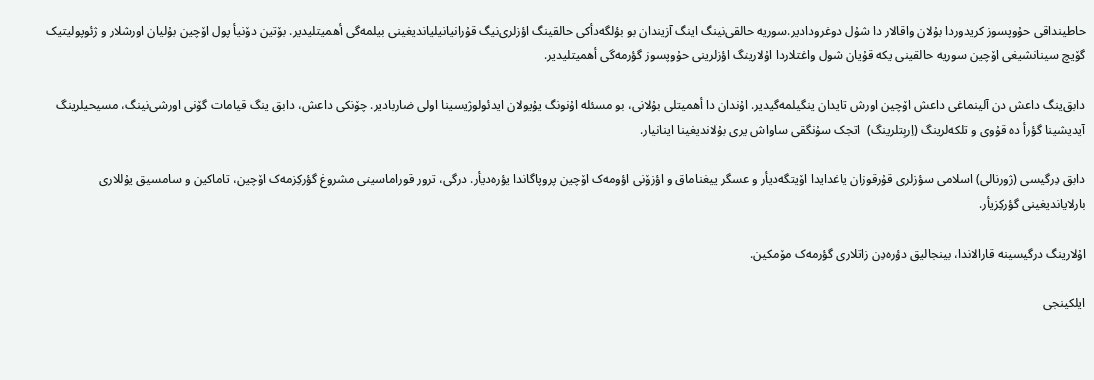حاطینداقی حۇوپسوز کریدوردا بۇلان واقالار دا شۇل دوغرودادیر.سوریه حالقی‌نینگ اینگ آزیندان بو بؤلگه‌دأکی حالقینگ اؤزلری‌نیگ قۇرانیانیلیاندیغینی بیلمه‌گی أهمیتلیدیر. بۆتین دۆنیأ پول اۆچین بۇلیان اورشلار و ژئوپولیتیک گۆیچ سینانشیغی اۆچین سوریه حالقینی یکه قۇیان شول واغتلاردا اۇلارینگ اؤزلرینی حۇوپسوز گؤرمه‌گی أهمیتلیدیر.

دابق‌ینگ داعش دن آلینماغی داعش اۆچین اورش تایدان ینگیلمه‌گیدیر. اۇندان دا أهمیتلی بۇلانی، بو مسئله اۇنونگ یۇیولان ایدئولوژیسینا اولی ضاربادیر. چۆنکی داعش، دابق ینگ قیامات گۆنی اورشی‌نینگ، مسیحیلرینگ آیدیشینا گؤرأ ده قۇوی و تلکه‌لرینگ (اِربِتلرینگ)  اتجک سۇنگقی ساواش یری بۇلاندیغینا اینانیار.

دابق دِرگیسی (ژورنالی) اسلامی سؤزلری قۇرقوزان یاغدایدا اۆیتگه‌دیأر و عسگر ییغناماق و اؤزۆنی اؤومه‌ک اۆچین پروپاگاندا یؤره‌دیأر. درگی، ترور قوراماسینی مشروغ گؤرکِزمه‌ک اۆچین، تاماکین و سامسیق یۇللاری بارلایاندیغینی گؤرکِزیأر.

اۇلارینگ درگیسینه قارالاندا، بینجالیق دؤره‌دِن زاتلاری گؤرمه‌ک مۆمکین.

ایلکینجی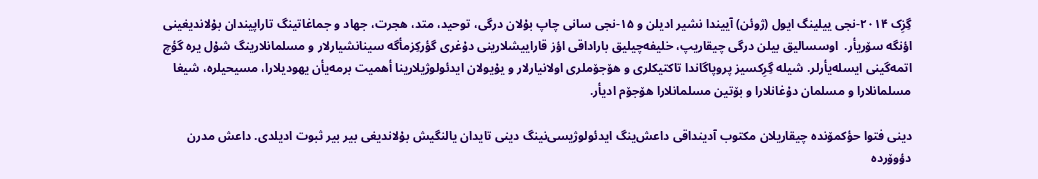گِزِک ۲۰۱۴-نجی ییلینگ ایول (ژوئن) آییندا نشیر ادیلن و ۱۵-نجی سانی چاپ بۇلان درگی، توحید، متد، هجرت، جهاد و جماغاتینگ تاراپیندان بۇلاندیغینی اؤنگه سۆریأر.  اوسسالیق بیلن درگی چیقاریپ، خلیفه‌چیلیق باراداقی اؤز قاراییشلارینی دۇغری گؤرکِزمأگه سینانشیارلار و مسلمانلارینگ شۇل یره گؤچ اتمه‌گینی ایسله‌یأرلر. شیله گِرِکسیز پروپاگاندا تاکتیکلری و هۆجۆملری اولانیارلار و یۇیولان ایدئولوژیلارینا أهمیت برمه‌یأن یهودیلارا، مسیحیلره، شیغا مسلمانلارا و مسلمان دۇغانلارا و بۆتین مسلمانلارا هۆجۆم ادیأر.

دینی فتوا حؤکمۆنده چیقاریلان مکتوب آدینداقی داعش‌ینگ ایدئولوژیسی‌نینگ دینی تایدان یالنگیش بۇلاندیغی بیر بیر ثبوت ادیلدی. داعش مدرن دؤوۆرده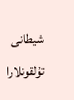شیطانی تۇلقونلارا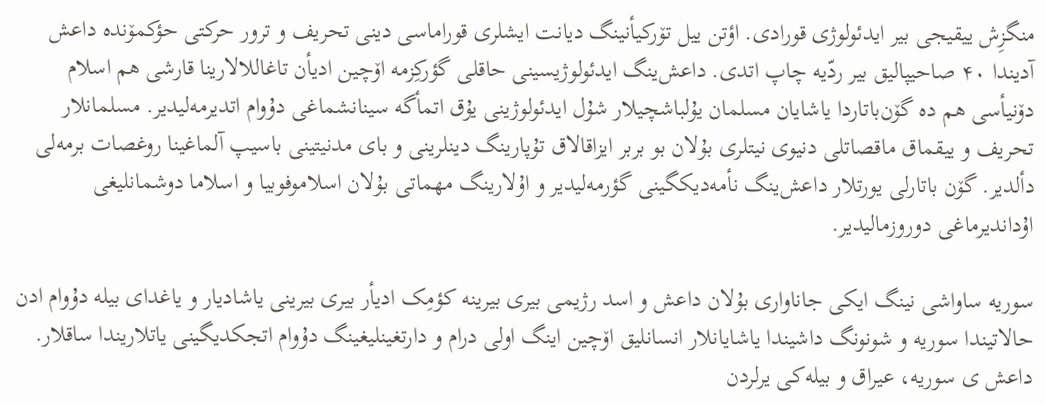منگزِش ییقیجی بیر ایدئولوژی قورادی. اؤتن ییل تۆرکیأنینگ دیانت ایشلری قوراماسی دینی تحریف و ترور حرکتی حؤکمۆنده داعش آدیندا ۴۰ صاحیپالیق بیر ردّیه چاپ اتدی. داعش‌ینگ ایدئولوژیسینی حاقلی گؤرکِزمه اۆچین ادیأن تاغاللالارینا قارشی هم اسلام دۆنیأسی هم ده گۆن‌باتاردا یاشایان مسلمان یۇلباشچیلار شۇل ایدئولوژینی یۇق اتمأگه سینانشماغی دۇوام اتدیرمه‌لیدیر. مسلمانلار تحریف و ییقماق ماقصاتلی دنیوی نیتلری بۇلان بو بربر ایزاقالاق تۇپارینگ دینلرینی و بای مدنیتینی باسیپ آلماغینا روغصات برمه‌لی دألدیر. گۆن باتارلی یورتلار داعش‌ینگ نأمه‌دیکگینی گؤرمه‌لیدیر و اۇلارینگ مهماتی بۇلان اسلاموفوبیا و اسلاما دوشمانلیغی اۇداندیرماغی دوروزمالیدیر.

سوریه ساواشی نینگ ایکی جاناواری بۇلان داعش و اسد رژیمی بیری بیرینه کؤمِک ادیأر بیری بیرینی یاشادیار و یاغدای بیله دۇوام ادن حالاتیندا سوریه و شونونگ داشیندا یاشایانلار انسانلیق اۆچین اینگ اولی درام و دارتغینلیغینگ دۇوام اتجکدیگینی یاتلاریندا ساقلار. داعش ی سوریه، عیراق و بیله‌کی یرلردن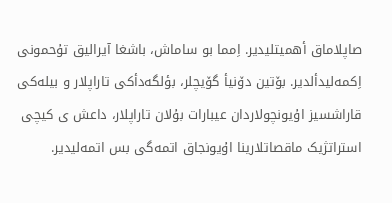صاپلاماق أهمیتلیدیر. اِمما بو ساماش، باشغا آیرالیق تۇحمونی اِکمه‌لیدألدیر. بۆتین دۆنیأ گۆیچلر، بؤلگه‌دأکی تاراپلار و بیله‌کی قاراشسیز اۇیونچولاردان عیبارات بۇلان تاراپلار، داعش ی کیچی استراتژیک ماقصاتلارینا اۇیونجاق اتمه‌گی بس اتمه‌لیدیر.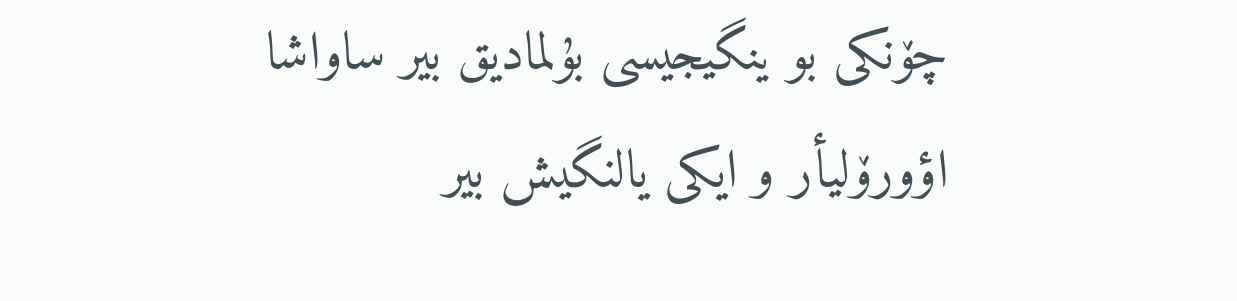چۆنکی بو ینگیجیسی بۇلمادیق بیر ساواشا اؤورۆلیأر و ایکی یالنگیش بیر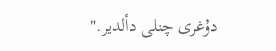دۇغری چنلی دألدیر."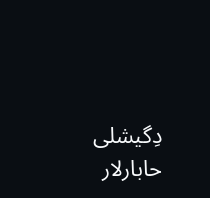دِگیشلی حابارلار